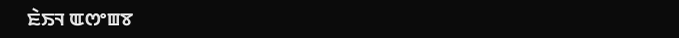ꯐꯥꯏꯜ ꯑꯁꯦꯡꯕ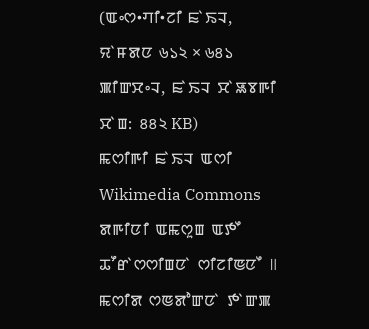(ꯑꯦꯁ•ꯚꯤ•ꯖꯤ ꯐꯥꯏꯜ, ꯌꯥꯝꯗꯅ ৬১২ × ৬৪১ ꯄꯤꯛꯆꯦꯜ, ꯐꯥꯏꯜ ꯆꯥꯎꯕꯒꯤ ꯆꯥꯡ: ৪৪২ KB)
ꯃꯁꯤꯒꯤ ꯐꯥꯏꯜ ꯑꯁꯤ Wikimedia Commons ꯗꯒꯤꯅꯤ ꯑꯃꯁꯨꯡ ꯑꯇꯩ ꯊꯧꯔꯥꯁꯁꯤꯡꯅꯥ ꯁꯤꯖꯤꯟꯅꯩ ꯫ ꯃꯁꯤꯗ ꯁꯟꯗꯣꯛꯅꯥ ꯇꯥꯛꯄ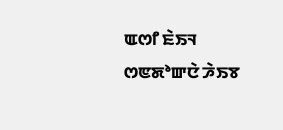ꯑꯁꯤ ꯐꯥꯏꯜ ꯁꯟꯗꯣꯛꯅꯥ ꯍꯥꯏꯕ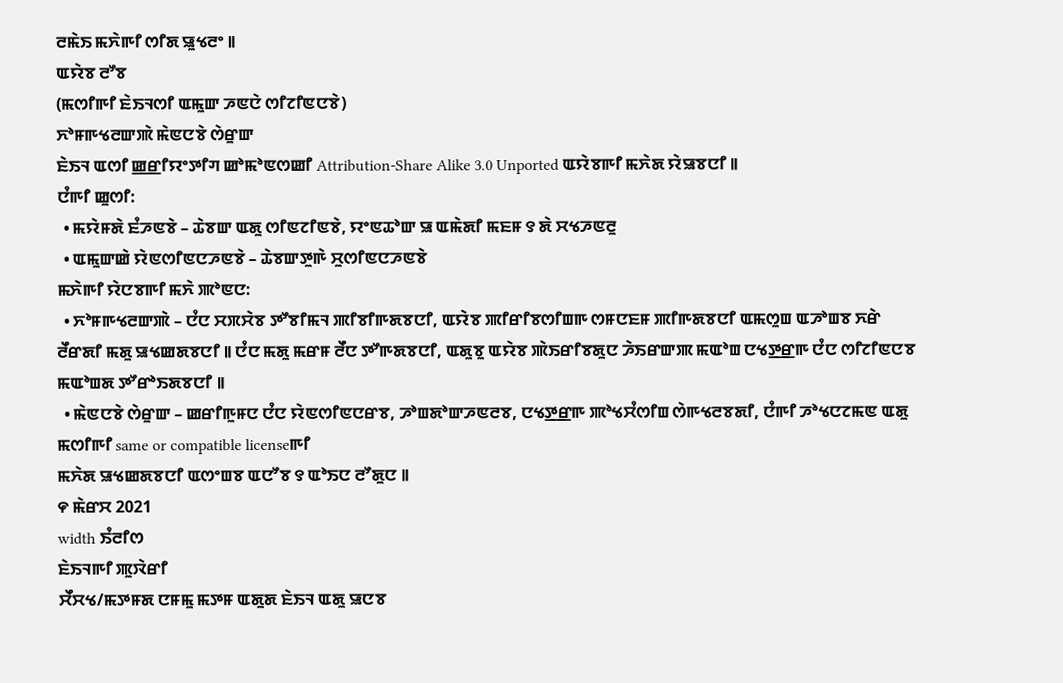ꯂꯃꯥꯏ ꯃꯈꯥꯒꯤ ꯁꯤꯗ ꯎꯨꯠꯂꯦ ꯫
ꯑꯌꯥꯕ ꯂꯧꯕ
(ꯃꯁꯤꯒꯤ ꯐꯥꯏꯜꯁꯤ ꯑꯃꯨꯛ ꯍꯟꯅꯥ ꯁꯤꯖꯤꯟꯅꯕꯥ)
ꯈꯣꯝꯒꯠꯂꯛꯄꯥ ꯃꯥꯟꯅꯕꯥ ꯁꯥꯔꯨꯛ
ꯐꯥꯏꯜ ꯑꯁꯤ ꯀ꯭ꯔꯤꯌꯦꯇꯤꯚ ꯀꯣꯃꯣꯟꯁꯀꯤ Attribution-Share Alike 3.0 Unported ꯑꯌꯥꯕꯒꯤ ꯃꯈꯥꯗ ꯌꯥꯎꯕꯅꯤ ꯫
ꯅꯪꯒꯤ ꯀꯨꯁꯤ:
  • ꯃꯌꯥꯝꯗꯥ ꯐꯪꯍꯟꯕꯥ – ꯊꯥꯕꯛ ꯑꯗꯨ ꯁꯤꯟꯖꯤꯟꯕꯥ, ꯌꯦꯟꯊꯣꯛ ꯎ ꯑꯃꯥꯗꯤ ꯃꯐꯝ ꯱ ꯗꯥ ꯆꯠꯍꯟꯂꯨ
  • ꯑꯃꯨꯛꯀꯥ ꯌꯥꯟꯁꯤꯟꯅꯍꯟꯕꯥ – ꯊꯥꯕꯛꯇꯨꯒꯥ ꯆꯨꯁꯤꯟꯅꯍꯟꯕꯥ
ꯃꯈꯥꯒꯤ ꯌꯥꯅꯕꯒꯤ ꯃꯈꯥ ꯄꯣꯟꯅ:
  • ꯈꯣꯝꯒꯠꯂꯛꯄꯥ – ꯅꯪꯅ ꯆꯞꯆꯥꯕ ꯇꯧꯕꯤꯃꯜ ꯄꯤꯕꯤꯒꯗꯕꯅꯤ, ꯑꯌꯥꯕ ꯄꯤꯔꯤꯕꯁꯤꯡꯒ ꯁꯝꯅꯐꯝ ꯄꯤꯒꯗꯕꯅꯤ ꯑꯃꯁꯨꯡ ꯑꯍꯣꯡꯕ ꯈꯔꯥ ꯂꯩꯔꯗꯤ ꯃꯗꯨ ꯎꯠꯀꯗꯕꯅꯤ ꯫ ꯅꯪꯅ ꯃꯗꯨ ꯃꯔꯝ ꯂꯩꯅ ꯇꯧꯒꯗꯕꯅꯤ, ꯑꯗꯨꯕꯨ ꯑꯌꯥꯕ ꯄꯥꯏꯔꯤꯕꯗꯨꯅ ꯍꯥꯏꯔꯛꯄ ꯃꯑꯣꯡ ꯅꯠꯇ꯭ꯔꯒ ꯅꯪꯅ ꯁꯤꯖꯤꯟꯅꯕ ꯃꯑꯣꯡꯗ ꯇꯧꯔꯣꯏꯗꯕꯅꯤ ꯫
  • ꯃꯥꯟꯅꯕꯥ ꯁꯥꯔꯨꯛ – ꯀꯔꯤꯒꯨꯝꯅ ꯅꯪꯅ ꯌꯥꯟꯁꯤꯟꯅꯔꯕ, ꯍꯣꯡꯗꯣꯛꯍꯟꯂꯕ, ꯅꯠꯇ꯭ꯔꯒ ꯄꯣꯠꯆꯪꯁꯤꯡ ꯁꯥꯒꯠꯂꯕꯗꯤ, ꯅꯪꯒꯤ ꯍꯣꯠꯅꯖꯃꯟ ꯑꯗꯨ ꯃꯁꯤꯒꯤ same or compatible licenseꯒꯤ
ꯃꯈꯥꯗ ꯎꯠꯀꯗꯕꯅꯤ ꯑꯁꯦꯡꯕ ꯑꯅꯧꯕ ꯱ ꯑꯣꯏꯅ ꯂꯧꯗꯨꯅ ꯫
꯵ ꯃꯥꯔꯆ 2021
width ꯏꯪꯂꯤꯁ
ꯐꯥꯏꯜꯒꯤ ꯄꯨꯋꯥꯔꯤ
ꯆꯩꯆꯠ/ꯃꯇꯝꯗ ꯅꯝꯃꯨ ꯃꯇꯝ ꯑꯗꯨꯗ ꯐꯥꯏꯜ ꯑꯗꯨ ꯎꯅꯕ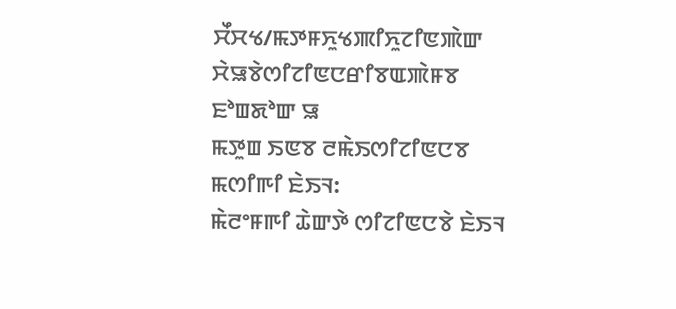ꯆꯩꯆꯠ/ꯃꯇꯝꯈꯨꯠꯄꯤꯈꯨꯖꯤꯟꯄꯥꯛ ꯆꯥꯎꯕꯥꯁꯤꯖꯤꯟꯅꯔꯤꯕꯑꯄꯥꯝꯕ ꯐꯣꯡꯗꯣꯛ ꯎ
ꯃꯇꯨꯡ ꯏꯟꯕ ꯂꯃꯥꯏꯁꯤꯖꯤꯟꯅꯕ ꯃꯁꯤꯒꯤ ꯐꯥꯏꯜ:
ꯃꯥꯂꯦꯝꯒꯤ ꯊꯥꯛꯇꯥ ꯁꯤꯖꯤꯟꯅꯕꯥ ꯐꯥꯏꯜ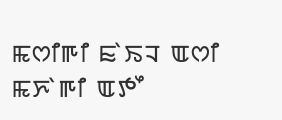ꯃꯁꯤꯒꯤ ꯐꯥꯏꯜ ꯑꯁꯤ ꯃꯈꯥꯒꯤ ꯑꯇꯩ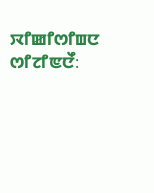ꯋꯤꯀꯤꯁꯤꯡꯅ ꯁꯤꯖꯤꯟꯅꯩ: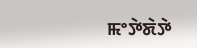ꯃꯦꯇꯥꯗꯥꯇꯥ